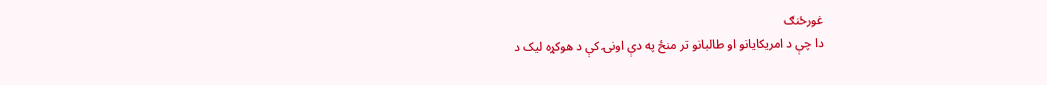غورځنګ
دا چې د امريکايانو او طالبانو تر منځ په دې اونۍ کې د هوکړه ليک د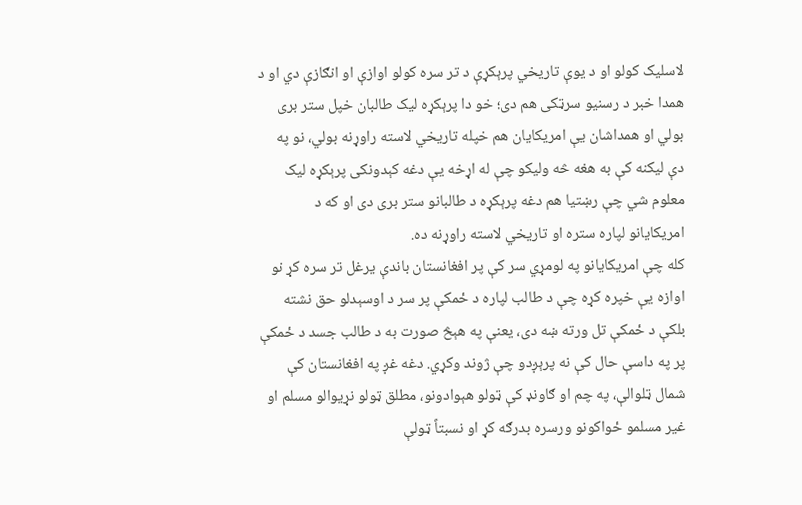لاسليک کولو او د يوې تاريخي پرېکړې د تر سره کولو اوازې او انګازې دي او د همدا خبر د رسنيو سرټکی هم دی؛ خو دا پرېکړه لیک طالبان خپل ستر بری بولي او همداشان يې امريکايان هم خپله تاريخي لاسته راوړنه بولي، نو په دې ليکنه کې به هغه څه ولیکو چې له اړخه يې دغه کېدونکی پرېکړه لیک معلوم شي چې رښتيا هم دغه پرېکړه د طالبانو ستر بری دی او که د امريکايانو لپاره ستره او تاریخي لاسته راوړنه ده.
کله چې امريکايانو په لومړي سر کې پر افغانستان باندې يرغل تر سره کړ نو اوازه يې خپره کړه چې د طالب لپاره د ځمکې پر سر د اوسېدلو حق نشته بلکې د ځمکې تل ورته ښه دی، يعنې په هېڅ صورت به د طالب جسد د ځمکې پر په داسې حال کې نه پرېږدو چې ژوند وکړي. دغه غږ په افغانستان کې شمال ټلوالې، په چم او ګاونډ کې ټولو هېوادونو، مطلق ټولو نړيوالو مسلم او غير مسلمو ځواکونو ورسره بدرګه کړ او نسبتاً ټولې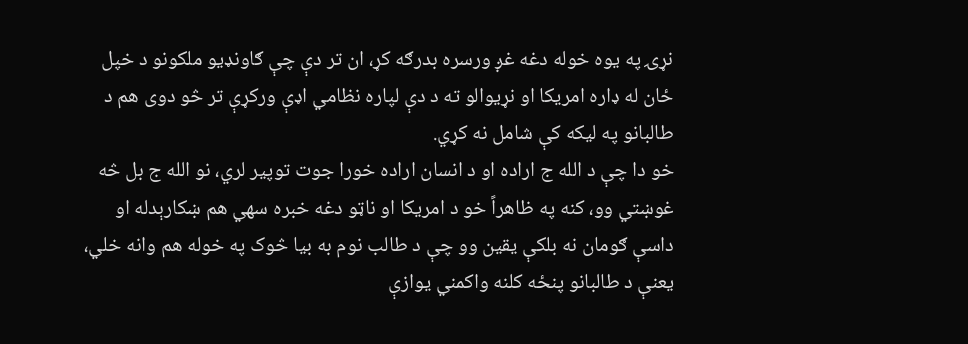نړۍ په يوه خوله دغه غږ ورسره بدرګه کړ، ان تر دې چې ګاونډيو ملکونو د خپل ځان له ډاره امریکا او نړيوالو ته د دې لپاره نظامي اډې ورکړې تر څو دوی هم د طالبانو په لیکه کې شامل نه کړي.
خو دا چې د الله ج اراده او د انسان اراده خورا جوت توپير لري، نو الله ج بل څه غوښتي وو، کنه په ظاهراً خو د امريکا او ناټو دغه خبره سهي هم ښکارېدله او داسې ګومان نه بلکې يقين وو چې د طالب نوم به بيا څوک په خوله هم وانه خلي، يعنې د طالبانو پنځه کلنه واکمني يوازې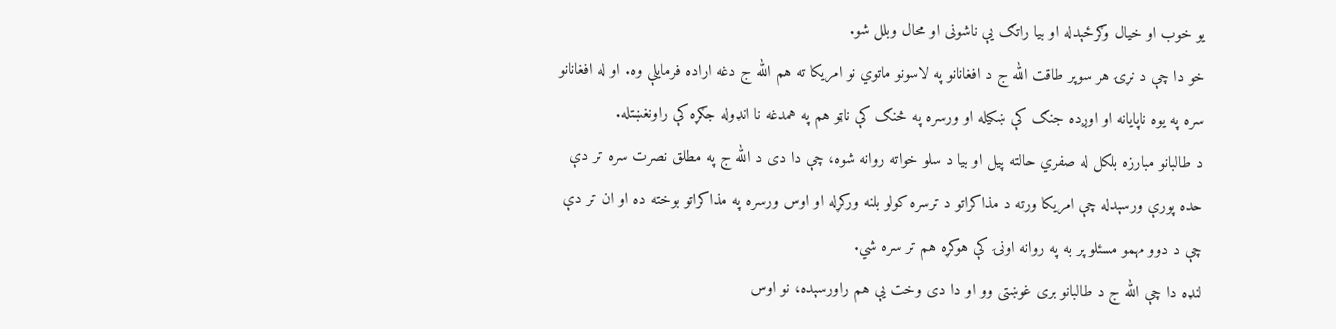يو خوب او خيال وګرځېدله او بيا راتګ يې ناشونی او محال وبلل شو.
خو دا چې د نړۍ هر سوپر طاقت الله ج د افغانانو په لاسونو ماتوي نو امریکا ته هم الله ج دغه اراده فرمايلې وه. او له افغانانو سره په یوه ناپايانه او اوږده جنګ کې ښکيله او ورسره په څنګ کې ناټو هم په همدغه نا انډوله جګړه کې راونغښتله.
د طالبانو مبارزه بلکل له صفري حالته پيل او بيا د سلو خواته روانه شوه، چې دا دی د الله ج په مطلق نصرت سره تر دې حده پورې ورسېدله چې امريکا ورته د مذاکراتو د ترسره کولو بلنه ورکړله او اوس ورسره په مذاکراتو بوخته ده او ان تر دې چې د دوو مهمو مسئلو پر به په روانه اونۍ کې هوکړه هم تر سره شي.
لنډه دا چې الله ج د طالبانو بری غوښتی وو او دا دی وخت يې هم راورسېده، نو اوس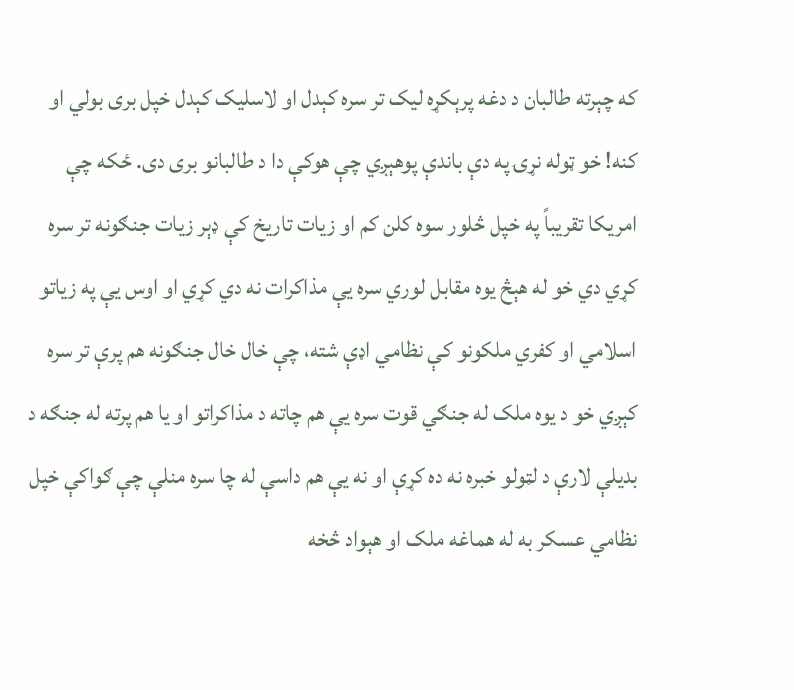که چېرته طالبان د دغه پرېکړه لیک تر سره کېدل او لاسليک کېدل خپل بری بولي او کنه! خو ټوله نړۍ په دې باندې پوهېږي چې هوکې دا د طالبانو بری دی. ځکه چې امريکا تقريباً په خپل څلور سوه کلن کم او زيات تاريخ کې ډېر زيات جنګونه تر سره کړي دي خو له هېڅ يوه مقابل لوري سره يې مذاکرات نه دي کړي او اوس يې په زياتو اسلامي او کفري ملکونو کې نظامي اډې شته، چې خال خال جنګونه هم پرې تر سره کېږي خو د يوه ملک له جنګي قوت سره يې هم چاته د مذاکراتو او يا هم پرته له جنګه د بديلې لارې د لټولو خبره نه ده کړې او نه يې هم داسې له چا سره منلې چې ګواکې خپل نظامي عسکر به له هماغه ملک او هېواد څخه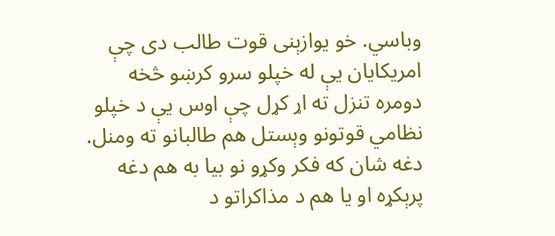وباسي. خو يوازېنی قوت طالب دی چې امريکايان يې له خپلو سرو کرښو څخه دومره تنزل ته اړ کړل چې اوس يې د خپلو نظامي قوتونو وېستل هم طالبانو ته ومنل.
دغه شان که فکر وکړو نو بيا به هم دغه پرېکړه او يا هم د مذاکراتو د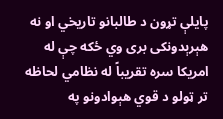پايلې تړون د طالبانو تاريخي او نه هېرېدونکی بری وي ځکه چې له امريکا سره تقريباً له نظامي لحاظه تر ټولو د قوي هېوادونو په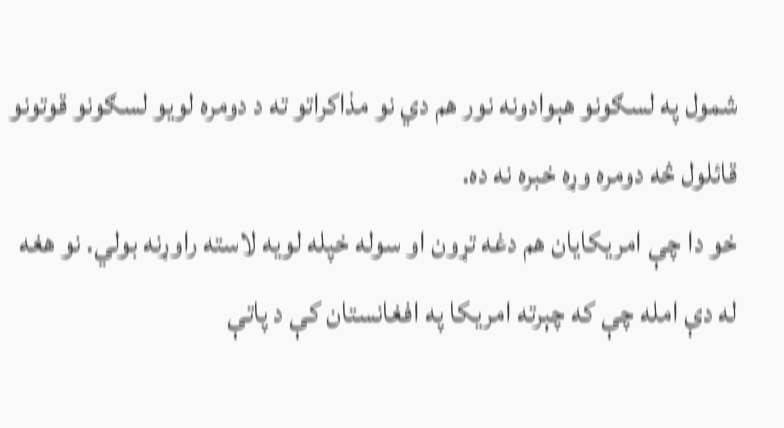شمول په لسګونو هېوادونه نور هم دي نو مذاکراتو ته د دومره لويو لسګونو قوتونو قائلول څه دومره وړه خبره نه ده.
خو دا چې امريکايان هم دغه تړون او سوله خپله لويه لاسته راوړنه بولي. نو هغه له دې امله چې که چېرته امریکا په افغانستان کې د پاتې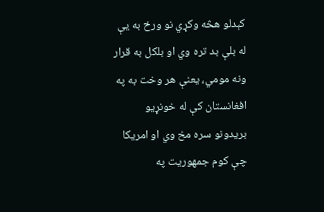کېدلو هڅه وکړي نو ورځ به يې له بلې بد تره وي او بلکل به قرار ونه مومي، يعنې هر وخت به په افغانستان کې له خونړيو بريدونو سره مخ وي او امريکا چې کوم جمهوريت په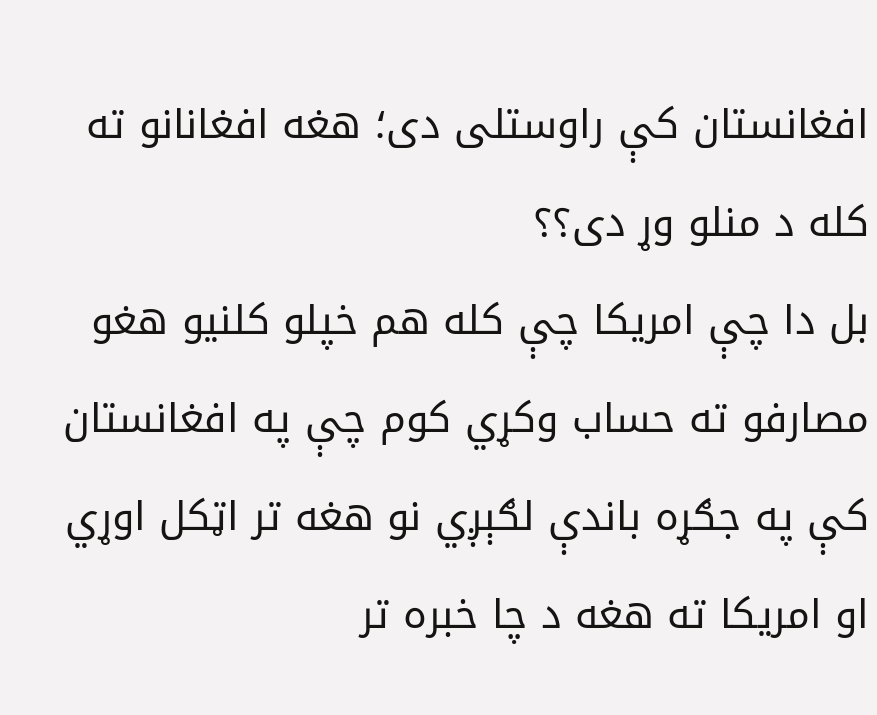افغانستان کې راوستلی دی؛ هغه افغانانو ته کله د منلو وړ دی؟؟
بل دا چې امريکا چې کله هم خپلو کلنيو هغو مصارفو ته حساب وکړي کوم چې په افغانستان کې په جګړه باندې لګېږي نو هغه تر اټکل اوړي او امريکا ته هغه د چا خبره تر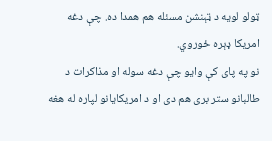ټولو لويه د ټېنشن مسئله هم همدا ده. چې دغه امریکا ډېره ځوروي.
نو په پای کې وايو چې دغه سوله او مذاکرات د طالبانو ستر بری هم دی او د امريکايانو لپاره له هغه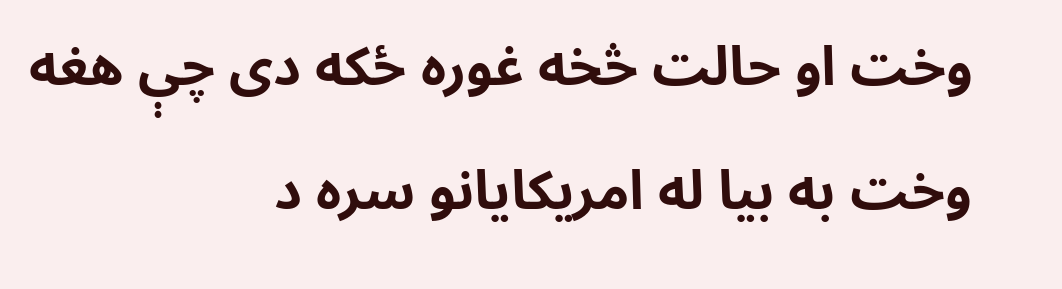وخت او حالت څخه غوره ځکه دی چې هغه وخت به بيا له امريکايانو سره د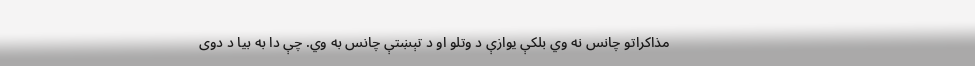مذاکراتو چانس نه وي بلکې يوازې د وتلو او د تېښتې چانس به وي. چې دا به بيا د دوی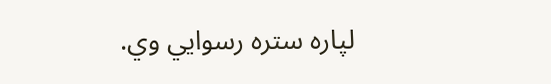لپاره ستره رسوايي وي.